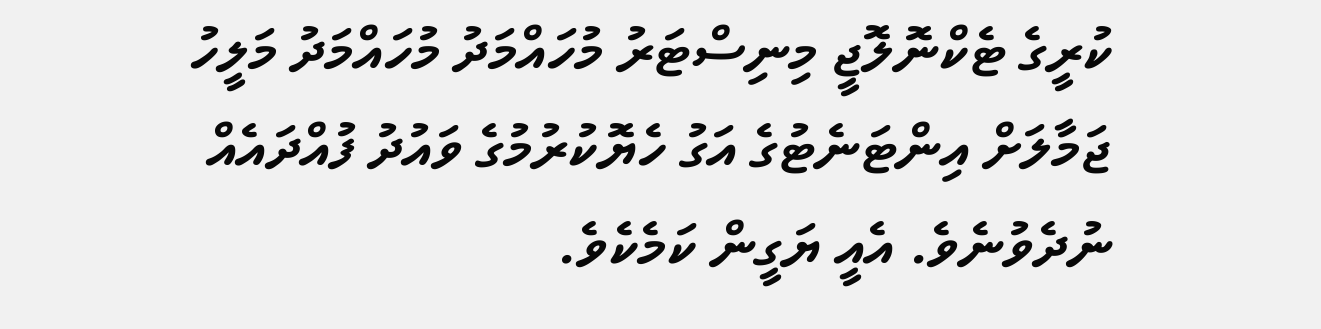ކުރީގެ ޓެކްނޮލޮޖީ މިނިސްޓަރު މުހައްމަދު މުހައްމަދު މަލީހު ޖަމާލަށް އިންޓަނެޓުގެ އަގު ހެޔޮކުރުމުގެ ވައުދު ފުއްދައެއް ނުދެވުނެވެ. އެއީ ޔަގީން ކަމެކެވެ.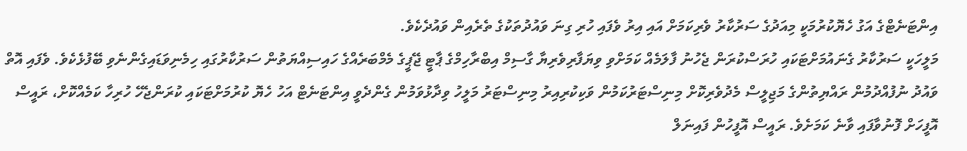އިންޓަނެޓްގެ އަގު ހެޔޮކުރުމަކީ މިއަދުގެ ސަރުކާރު ވެރިކަމަށް އައި އިރު ވެފައި ހުރި ގިނަ ވައުދުތަކުގެ ތެރެއިން ވައުދެކެވެ.
މަލީހަކީ ސަރުކާރު ގެނައުމަށްޓަކައި ހުރަސްކުރަން ޖެހުނު ފާލަމެއް ކަމަށްވި ވިޔަފާރިވެރިޔާ ގާސިމް އިބްރާހިމްގެ ޕާޓީ ޖޭޕީގެ މެމްބަރެއްގެ ހައިސިއްޔަތުން ސަރުކާރުގައި ހިމެނިވަޑައިގެންނެވި ބޭފުޅެކެވެ. ވެފައި އޮތް ވައުދު ނުފުއްދުމުން ރައްޔިތުންގެ މަޖިލީސް މެދުވެރިކޮށް މިނިސްޓަރުކަމުން ވަކިކުރިއިރު މިނިސްޓަރު މަލީހު ވިދާޅުވަމުން ގެންދެވީ އިންޓަނެޓް އަހު ހެޔޮ ކުރުމަށްޓަކައި ކުރަންޖެހޭ ހުރިހާ ކަމެއްކޮށް، ރައީސް އޮފީހަށް ފޮނުވާފައި ވާނެ ކަމަށެވެ. ރައީސް އޮފީހުން ފައިނަލް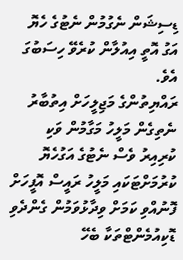ޑިސިޝަން ނެގުމުން ނެޓުގެ ހެޔޮ އަގު އޮތީ އިއުލާން ކުރެވޭ ހިސަބުގަ އެވެ.
ރައްޔިތުންގެ މަޖިލީހަށް އިތުބާރު ނެތިގެން މަލީހު މަގާމުން ވަކި ކުރިއިރު ވެސް ނެޓުގެ އަގުހެޔޮ ކުރުމަށްޓަކައި މަލީހު ރައީސް އޮފީހަށް ފޮނުއްވި ކަމަށް ވިދާޅުވަމުން ގެންދެވި ޑޮކިއުމެންޓްތަކާ ބެހޭ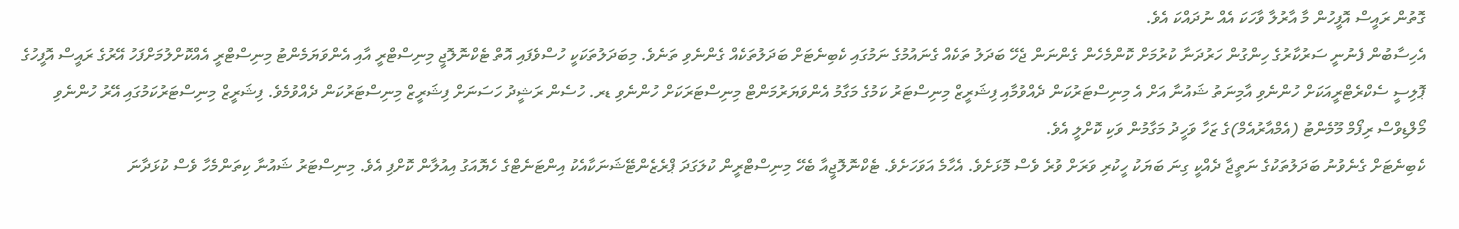ގޮތުން ރައީސް އޮފީހުން މާ އާރުލާ ވާހަކަ އެއް ނުދައްކަ އެވެ.
އެހިސާބުން ފެނުނީ ސަރުކާރުގެ ހިންގުން ހަރުދަނާ ކުރުމަށް ކޮންމެހެން ގެންނަން ޖެހޭ ބަދަލު ތަކެއް ގެނައުމުގެ ނަމުގައި ކެބިނެޓަށް ބަދަލުތަކެއް ގެންނެވި ތަނެވެ. މިބަދަލުތަކަކީ ހުސްވެފައި އޮތް ޓެކްނޮލޮޖީ މިނިސްޓްރީ އާއި އެންވަޔަމެންޓު މިނިސްޓްރީ އެއްކޮށްލުމަށްފަހު އޭރުގެ ރައީސް އޮފީހުގެ ޕޮލިސީ ސެކްރެޓްރީއަކަށް ހުންނެވި އާމިނަތު ޝައުނާ އަށް އެ މިނިސްޓަރުކަން ދެއްވުމާއި ފިޝަރީޒް މިނިސްޓަރު ކަމުގެ މަގާމު އެންވަޔަރުމަންޓް މިނިސްޓަރަކަށް ހުންނެވި ޑރ. ހުސެން ރަޝީދު ހަސަނަށް ފިޝަރީޒް މިނިސްޓަރުކަން ދެއްވުމެވެ. ފިޝަރީޒް މިނިސްޓަރުކަމުގައި އޭރު ހުންނެވި މޯލްޑިވްސް ރިފޯމް މޫމެންޓު (އެމްއާރުއެމް)ގެ ޒަހާ ވަހީދު މަގާމުން ވަކި ކޮށްލީ އެވެ.
ކެބިނެޓަށް ގެނެވުނު ބަދަލުތަކުގެ ނަތީޖާ ދެއްކީ ގިނަ ބަޔަކު ހީކުރި ވަރަށް ވުރެ ވެސް މޮޅަށެވެ. އެހާމެ އަވަހަށެވެ. ޓެކްނޮލޮޖީއާ ބެހޭ މިނިސްޓްރީން ކުލަގަދަ ޕްރެޒެންޓޭޝަނަކާއެކު އިންޓަނެޓްގެ ހެޔޮއަގު އިއުލާން ކޮށްފި އެވެ. މިނިސްޓަރު ޝައުނާ ކިތަންމެހާ ވެސް ކުޅަދާނަ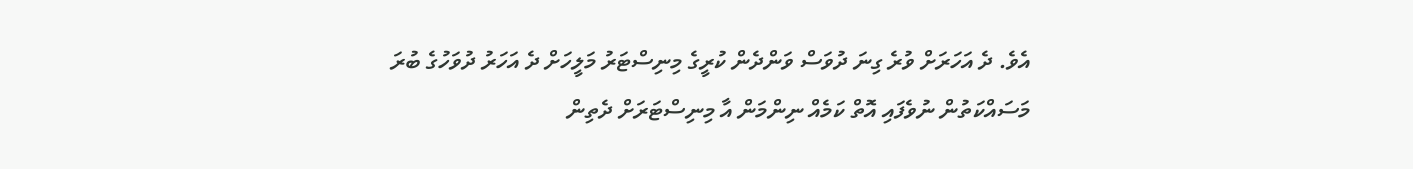އެވެ. ދެ އަހަރަށް ވުރެ ގިނަ ދުވަސް ވަންދެން ކުރީގެ މިނިސްޓަރު މަލީހަށް ދެ އަހަރު ދުވަހުގެ ބުރަ މަސައްކަތުން ނުވެފައި އޮތް ކަމެއް ނިންމަން އާ މިނިސްޓަރަށް ދެތިން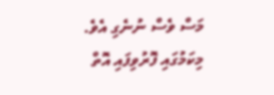މަސް ވެސް ނުނެގި އެވެ.
މިކަމުގައި ފޮރުވިފައި އޮތް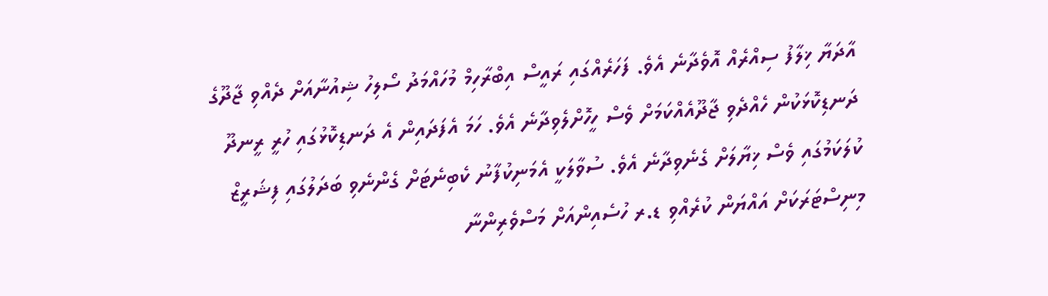އާދަޔާ ޚިލާފު ސިއްރެއް އޮވެދާނެ އެވެ. ފަހަރެއްގައި ރައީސް އިބްރާހިމް މުހައްމަދު ސޯލިހު ޝިއުނާއަށް ދެއްވި ޖާދޫގެ ދަނޑިކޮޅަކުން ހެއްދެވި ޖާދޫއެއްކަމަށް ވެސް ހީހޮށްލެވިދާނެ އެވެ. ހަމަ އެފަދައިން އެ ދަނޑިކޮޅުގައި ހުރީ ރީނދޫ ކުލަކަމުގައި ވެސް ޚިޔާލަށް ގެނެވިދާނެ އެވެ. ސުވާލަކީ އެމަނިކުފާނު ކެބިނެޓަށް ގެންނެވި ބަދަލުގައި ފިޝަރީޒް މިނިސްޓަރަކަށް އައްޔަން ކުރެއްވި ޑ.ރ ހުސެއިންއަށް މަސްވެރިންނާ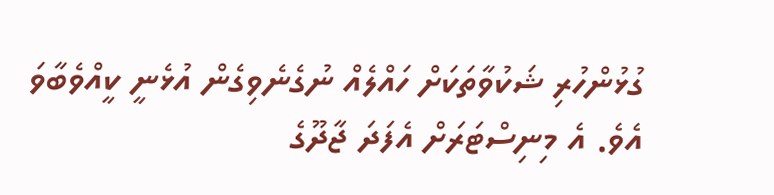ގުޅުންހުރި ޝަކުވާތަކަށް ހައްލެއް ނުގެނެވިގެން އުޅެނީ ކީއްވެބާވަ އެވެ. އެ މިނިސްޓަރަށް އެފަދަ ޖާދޫގެ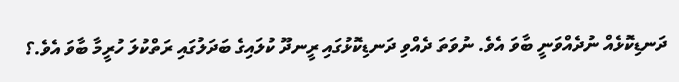ދަނޑިކޮޅެއް ނުދެއްވަނީ ބާވަ އެވެ. ނުވަތަ ދެއްވި ދަނޑިކޮޅުގައި ރީނދޫ ކުލައިގެ ބަދަލުގައި ރަތްކުލަ ހުރީމާ ބާވަ އެވެ.؟